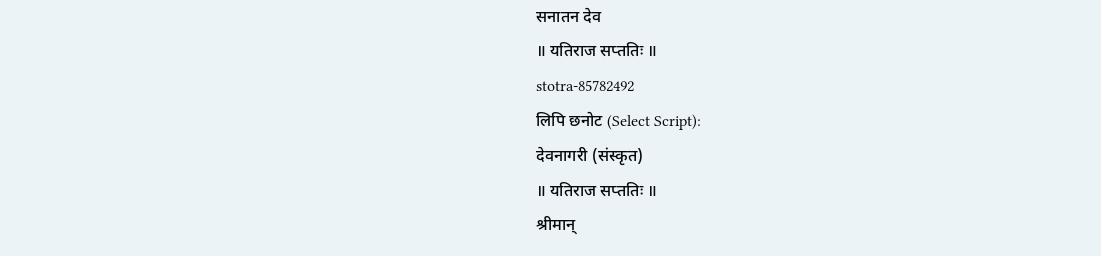सनातन देव
॥ यतिराज सप्ततिः ॥
stotra-85782492
लिपि छनोट (Select Script):
देवनागरी (संस्कृत)
॥ यतिराज सप्ततिः ॥
श्रीमान्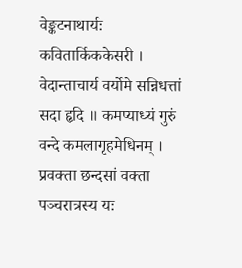वेङ्कटनाथार्यः कवितार्किककेसरी । वेदान्ताचार्य वर्योमे सन्निधत्तां सदा हृदि ॥ कमप्याध्यं गुरुं वन्दे कमलागृहमेधिनम् । प्रवक्ता छन्दसां वक्ता पञ्चरात्रस्य यः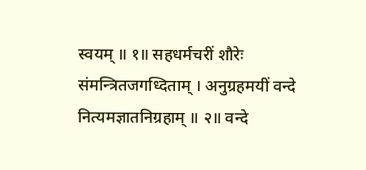स्वयम् ॥ १॥ सहधर्मचरीं शौरेः संमन्त्रितजगध्दिताम् । अनुग्रहमयीं वन्दे नित्यमज्ञातनिग्रहाम् ॥ २॥ वन्दे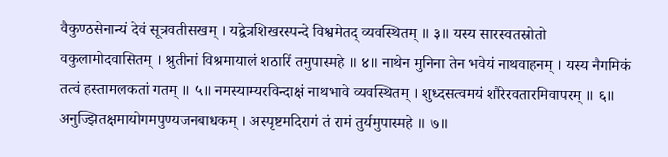वैकुण्ठसेनान्यं देवं सूत्रवतीसखम् । यद्वेत्रशिखरस्पन्दे विश्वमेतद् व्यवस्थितम् ॥ ३॥ यस्य सारस्वतस्रोतो वकुलामोदवासितम् । श्रुतीनां विश्रमायालं शठारिं तमुपास्महे ॥ ४॥ नाथेन मुनिना तेन भवेयं नाथवाहनम् । यस्य नैगमिकं तत्वं हस्तामलकतां गतम् ॥ ५॥ नमस्याम्यरविन्दाक्षं नाथभावे व्यवस्थितम् । शुध्दसत्वमयं शौरेरवतारमिवापरम् ॥ ६॥ अनुज्झितक्षमायोगमपुण्यजनबाधकम् । अस्पृष्टमदिरागं तं रामं तुर्यमुपास्महे ॥ ७॥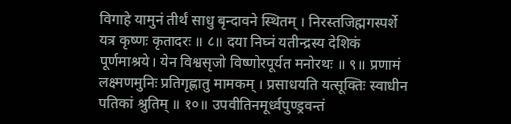विगाहे यामुनं तीर्थं साधु बृन्दावने स्थितम् । निरस्तजिह्मगस्पर्शे यत्र कृष्णः कृतादरः ॥ ८॥ दया निघ्नं यतीन्द्रस्य देशिकं पूर्णमाश्रये। येन विश्वसृजो विष्णोरपूर्यत मनोरथः ॥ ९॥ प्रणामं लक्ष्मणमुनिः प्रतिगृह्णातु मामकम् । प्रसाधयति यत्सूक्तिः स्वाधीन पतिकां श्रुतिम् ॥ १०॥ उपवीतिनमूर्ध्वपुण्ड्रवन्तं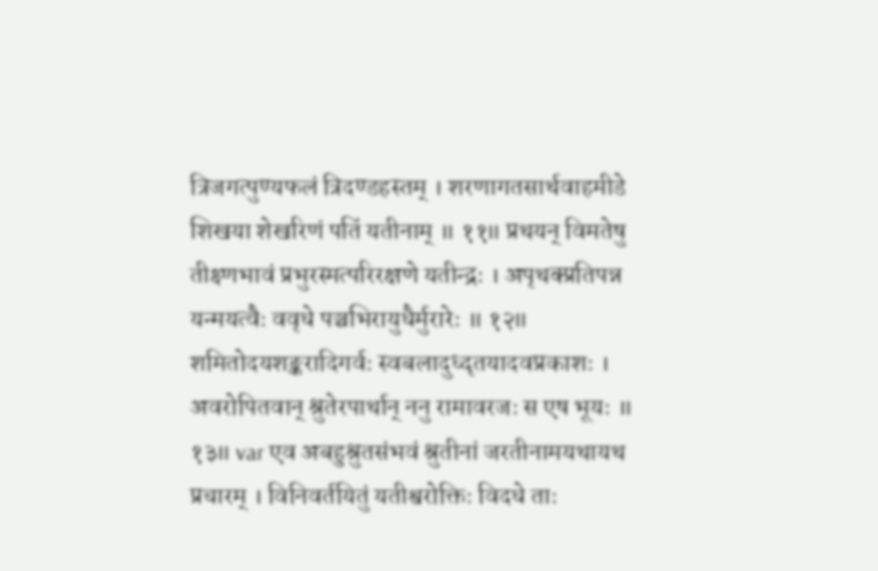त्रिजगत्पुण्यफलं त्रिदण्डहस्तम् । शरणागतसार्थवाहमीडे शिखया शेखरिणं पतिं यतीनाम् ॥ ११॥ प्रथयन् विमतेषु तीक्ष्णभावं प्रभुरस्मत्परिरक्षणे यतीन्द्रः । अपृथक्प्रतिपन्न यन्मयत्वैः ववृधे पञ्चभिरायुधैर्मुरारेः ॥ १२॥ शमितोदयशङ्करादिगर्वः स्वबलादुध्दृतयादवप्रकाशः । अवरोपितवान् श्रुतेरपार्थान् ननु रामावरजः स एष भूयः ॥ १३॥ var एव अबहुश्रुतसंभवं श्रुतीनां जरतीनामयथायथ प्रचारम् । विनिवर्तयितुं यतीश्वरोक्तिः विदधे ताः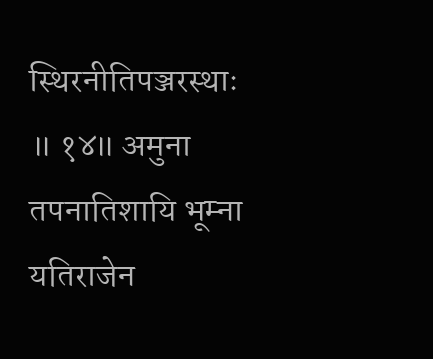स्थिरनीतिपञ्जरस्थाः ॥ १४॥ अमुना तपनातिशायि भूम्ना यतिराजेन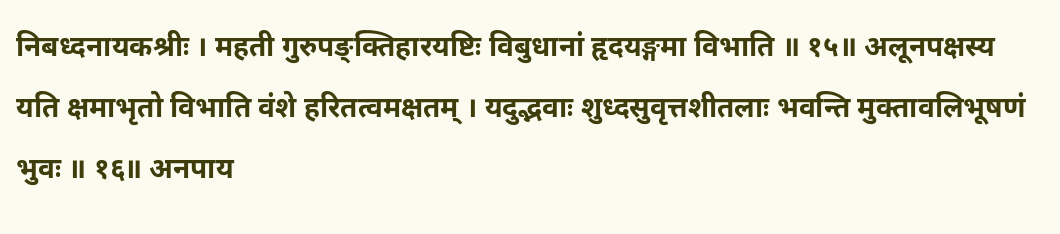निबध्दनायकश्रीः । महती गुरुपङ्क्तिहारयष्टिः विबुधानां हृदयङ्गमा विभाति ॥ १५॥ अलूनपक्षस्य यति क्षमाभृतो विभाति वंशे हरितत्वमक्षतम् । यदुद्भवाः शुध्दसुवृत्तशीतलाः भवन्ति मुक्तावलिभूषणं भुवः ॥ १६॥ अनपाय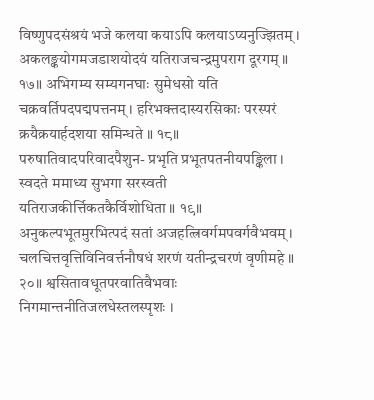विष्णुपदसंश्रयं भजे कलया कयाऽपि कलयाऽप्यनुज्झितम् । अकलङ्कयोगमजडाशयोदयं यतिराजचन्द्रमुपराग दूरगम् ॥ १७॥ अभिगम्य सम्यगनघाः सुमेधसो यति चक्रवर्तिपदपद्मपत्तनम् । हरिभक्तदास्यरसिकाः परस्परं क्रयैक्रयार्हदशया समिन्धते ॥ १८॥ परुषातिवादपरिवादपैशुन- प्रभृति प्रभूतपतनीयपङ्किला । स्वदते ममाध्य सुभगा सरस्वती यतिराजकीर्त्तिकतकैर्विशोधिता ॥ १९॥ अनुकल्पभूतमुरभित्पदं सतां अजहत्त्रिवर्गमपवर्गवैभवम् । चलचित्तवृत्तिविनिवर्त्तनौषधं शरणं यतीन्द्रचरणं वृणीमहे ॥ २०॥ श्वसितावधूतपरवातिवैभवाः निगमान्तनीतिजलधेस्तलस्पृशः ।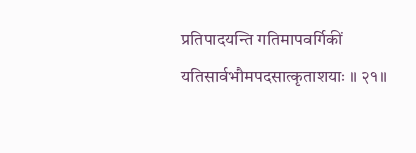प्रतिपादयन्ति गतिमापवर्गिकीं यतिसार्वभौमपदसात्कृताशयाः ॥ २१॥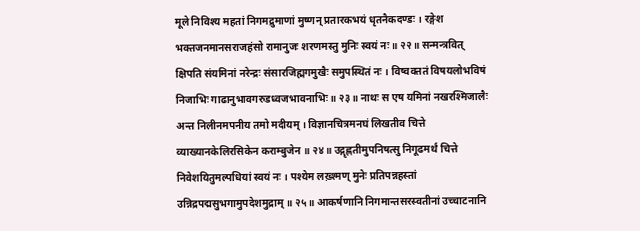मूले निविश्य महतां निगमद्रुमाणां मुष्णन् प्रतारकभयं धृतनैकदण्डः । रङ्गेश भक्तजनमानसराजहंसो रामानुजः शरणमस्तु मुनिः स्वयं नः ॥ २२॥ सन्मन्त्रवित् क्षिपति संयमिनां नरेन्द्रः संसारजिह्मगमुखैः समुपस्थितं नः । विष्वक्ततं विषयलोभविषं निजाभिः गाढानुभावगरुडध्वजभावनाभिः ॥ २३॥ नाथः स एष यमिनां नखरश्मिजालैः अन्त निलीनमपनीय तमो मदीयम् । विज्ञानचित्रमनघं लिखतीव चित्ते व्याख्यानकेलिरसिकेन कराम्बुजेन ॥ २४॥ उद्गृह्णतीमुपनिषत्सु निगूढमर्थं चित्ते निवेशयितुमल्पधियां स्वयं नः । पश्येम लख़्श्मण् मुनेः प्रतिपन्नहस्तां उन्निद्रपद्मसुभगामुपदेशमुद्राम् ॥ २५॥ आकर्षणानि निगमान्तसरस्वतीनां उच्चाटनानि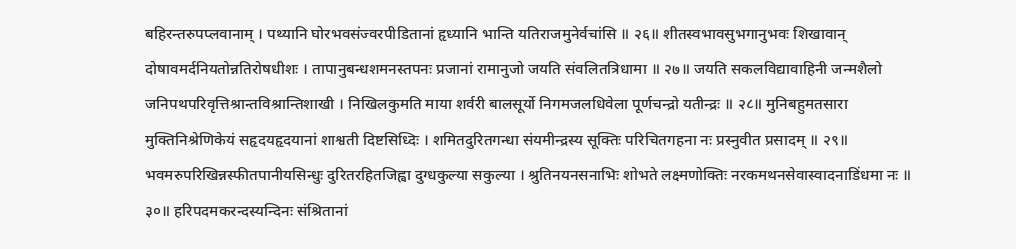बहिरन्तरुपप्लवानाम् । पथ्यानि घोरभवसंज्वरपीडितानां हृध्यानि भान्ति यतिराजमुनेर्वचांसि ॥ २६॥ शीतस्वभावसुभगानुभवः शिखावान् दोषावमर्दनियतोन्नतिरोषधीशः । तापानुबन्धशमनस्तपनः प्रजानां रामानुजो जयति संवलितत्रिधामा ॥ २७॥ जयति सकलविद्यावाहिनी जन्मशैलो जनिपथपरिवृत्तिश्रान्तविश्रान्तिशाखी । निखिलकुमति माया शर्वरी बालसूर्यो निगमजलधिवेला पूर्णचन्द्रो यतीन्द्रः ॥ २८॥ मुनिबहुमतसारा मुक्तिनिश्रेणिकेयं सहृदयहृदयानां शाश्वती दिष्टसिध्दिः । शमितदुरितगन्धा संयमीन्द्रस्य सूक्तिः परिचितगहना नः प्रस्नुवीत प्रसादम् ॥ २९॥ भवमरुपरिखिन्नस्फीतपानीयसिन्धुः दुरितरहितजिह्वा दुग्धकुल्या सकुल्या । श्रुतिनयनसनाभिः शोभते लक्ष्मणोक्तिः नरकमथनसेवास्वादनाडिंधमा नः ॥ ३०॥ हरिपदमकरन्दस्यन्दिनः संश्रितानां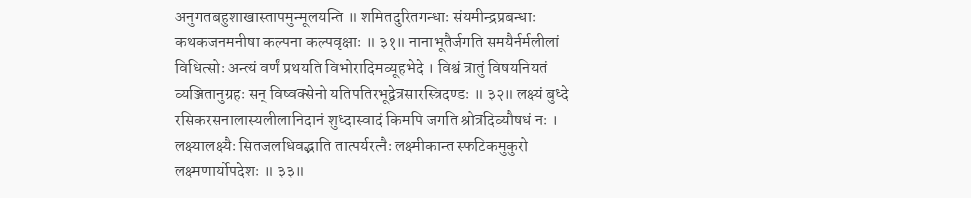अनुगतबहुशाखास्तापमुन्मूलयन्ति ॥ शमितदुरितगन्धाः संयमीन्द्रप्रबन्धाः कथकजनमनीषा कल्पना कल्पवृक्षाः ॥ ३१॥ नानाभूतैर्जगति समयैर्नर्मलीलां विधित्सोः अन्त्यं वर्णं प्रथयति विभोरादिमव्यूहभेदे । विश्वं त्रातुं विषयनियतं व्यञ्जितानुग्रहः सन् विष्वक्सेनो यतिपतिरभूद्वेत्रसारस्त्रिदण्डः ॥ ३२॥ लक्ष्यं बुध्दे रसिकरसनालास्यलीलानिदानं शुध्दास्वादं किमपि जगति श्रोत्रदिव्यौषधं नः । लक्ष्यालक्ष्यैः सितजलधिवद्भाति तात्पर्यरत्नैः लक्ष्मीकान्त स्फटिकमुकुरो लक्ष्मणार्योपदेशः ॥ ३३॥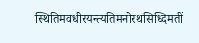स्थितिमवधीरयन्त्यतिमनोरथसिध्दिमतीं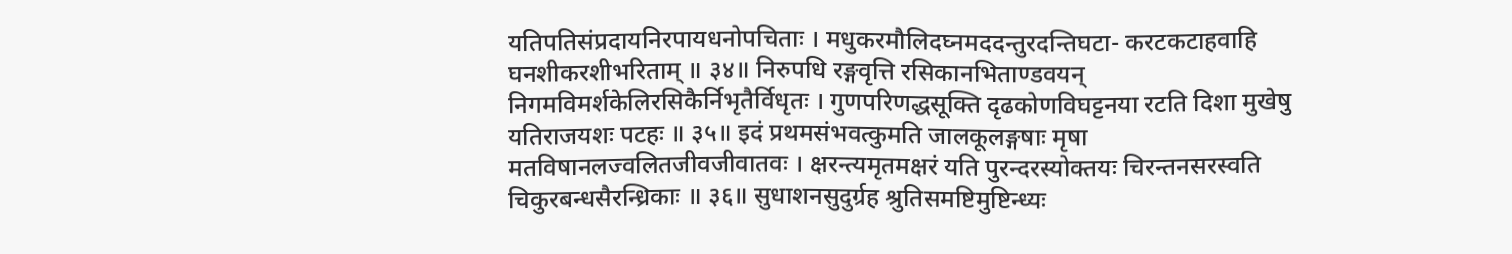यतिपतिसंप्रदायनिरपायधनोपचिताः । मधुकरमौलिदघ्नमददन्तुरदन्तिघटा- करटकटाहवाहि घनशीकरशीभरिताम् ॥ ३४॥ निरुपधि रङ्गवृत्ति रसिकानभिताण्डवयन् निगमविमर्शकेलिरसिकैर्निभृतैर्विधृतः । गुणपरिणद्धसूक्ति दृढकोणविघट्टनया रटति दिशा मुखेषु यतिराजयशः पटहः ॥ ३५॥ इदं प्रथमसंभवत्कुमति जालकूलङ्गषाः मृषा मतविषानलज्वलितजीवजीवातवः । क्षरन्त्यमृतमक्षरं यति पुरन्दरस्योक्तयः चिरन्तनसरस्वति चिकुरबन्धसैरन्ध्रिकाः ॥ ३६॥ सुधाशनसुदुर्ग्रह श्रुतिसमष्टिमुष्टिन्ध्यः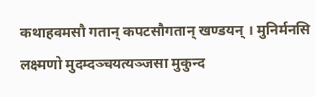कथाहवमसौ गतान् कपटसौगतान् खण्डयन् । मुनिर्मनसि लक्ष्मणो मुदम्दञ्चयत्यञ्जसा मुकुन्द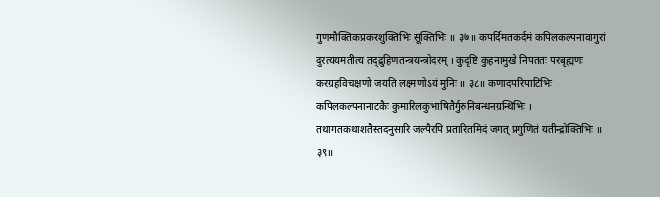गुणमौक्तिकप्रकरशुक्तिभिः सूक्तिभिः ॥ ३७॥ कपर्दिमतकर्दमं कपिलकल्पनावागुरां दुरत्ययमतीत्य तद्द्रुहिणतन्त्रयन्त्रोदरम् । कुदृष्टि कुहनामुखे निपततः परबृह्मणः करग्रहविचक्षणो जयति लक्ष्मणोऽयं मुनिः ॥ ३८॥ कणादपरिपाटिभिः कपिलकल्पनानाटकैः कुमारिलकुभाषितैर्गुरुनिबन्धनग्रन्थिभिः । तथागतकथाशतैस्तदनुसारि जल्पैरपि प्रतारितमिदं जगत् प्रगुणितं यतीन्द्रोक्तिभिः ॥ ३९॥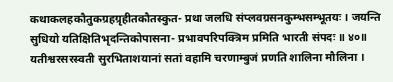कथाकलहकौतुकग्रहग्रृहीतकौतस्कुत- प्रथा जलधि संप्लवग्रसनकुम्भसम्भूतयः । जयन्ति सुधियो यतिक्षितिभृदन्तिकोपासना- प्रभावपरिपक्त्रिम प्रमिति भारती संपदः ॥ ४०॥ यतीश्वरसरस्वती सुरभिताशयानां सतां वहामि चरणाम्बुजं प्रणति शालिना मौलिना ।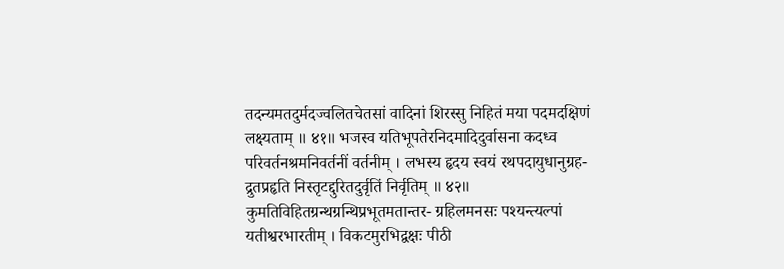तदन्यमतदुर्मदज्वलितचेतसां वादिनां शिरस्सु निहितं मया पदमदक्षिणं लक्ष्यताम् ॥ ४१॥ भजस्व यतिभूपतेरनिदमादिदुर्वासना कदध्व परिवर्तनश्रमनिवर्तनीं वर्तनीम् । लभस्य हृदय स्वयं रथपदायुधानुग्रह- द्रुतप्रहृति निस्तृटद्दुरितदुर्वृतिं निर्वृतिम् ॥ ४२॥ कुमतिविहितग्रन्थग्रन्थिप्रभूतमतान्तर- ग्रहिलमनसः पश्यन्त्यल्पां यतीश्वरभारतीम् । विकटमुरभिद्वक्षः पीठी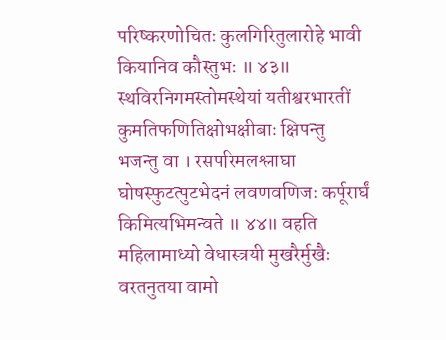परिष्करणोचितः कुलगिरितुलारोहे भावी कियानिव कौस्तुभः ॥ ४३॥ स्थविरनिगमस्तोमस्थेयां यतीश्वरभारतीं कुमतिफणितिक्षोभक्षीबाः क्षिपन्तु भजन्तु वा । रसपरिमलश्लाघा घोषस्फुटत्पुटभेदनं लवणवणिजः कर्पूरार्घं किमित्यभिमन्वते ॥ ४४॥ वहति महिलामाध्यो वेधास्त्रयी मुखरैर्मुखैः वरतनुतया वामो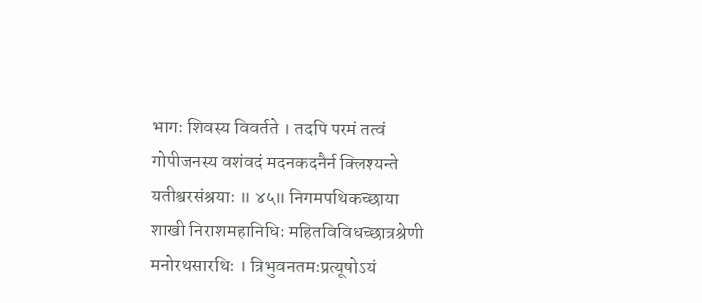भागः शिवस्य विवर्तते । तदपि परमं तत्वं गोपीजनस्य वशंवदं मदनकदनैर्न क्लिश्यन्ते यतीश्वरसंश्रयाः ॥ ४५॥ निगमपथिकच्छाया शाखी निराशमहानिधिः महितविविधच्छात्रश्रेणी मनोरथसारथिः । त्रिभुवनतमःप्रत्यूषोऽयं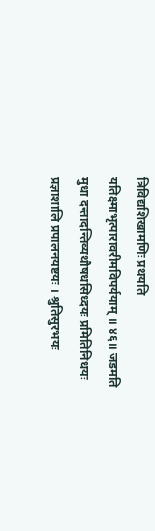त्रिविद्यशिखामणिः प्रथयति यतिक्ष्माभृत्पारावरीमविपर्ययाम् ॥ ४६॥ जडमति मुधा दन्तादन्तिव्यथौषधसिध्दयः प्रमितिनिधयः प्रज्ञाशालि प्रपालनयष्टयः । श्रुतिसुरभयः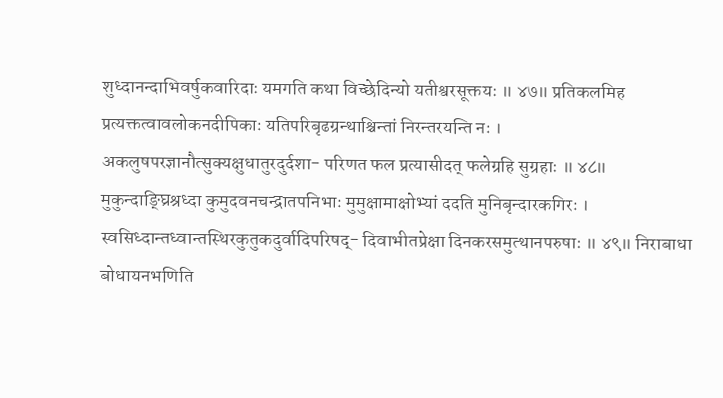शुध्दानन्दाभिवर्षुकवारिदाः यमगति कथा विच्छेदिन्यो यतीश्वरसूक्तयः ॥ ४७॥ प्रतिकलमिह प्रत्यक्तत्वावलोकनदीपिकाः यतिपरिबृढग्रन्थाश्चिन्तां निरन्तरयन्ति नः । अकलुषपरज्ञानौत्सुक्यक्षुधातुरदुर्दशा- परिणत फल प्रत्यासीदत् फलेग्रहि सुग्रहाः ॥ ४८॥ मुकुन्दाङ्घ्रिश्रध्दा कुमुदवनचन्द्रातपनिभाः मुमुक्षामाक्षोभ्यां ददति मुनिबृन्दारकगिरः । स्वसिध्दान्तध्वान्तस्थिरकुतुकदुर्वादिपरिषद्- दिवाभीतप्रेक्षा दिनकरसमुत्थानपरुषाः ॥ ४९॥ निराबाधा बोधायनभणिति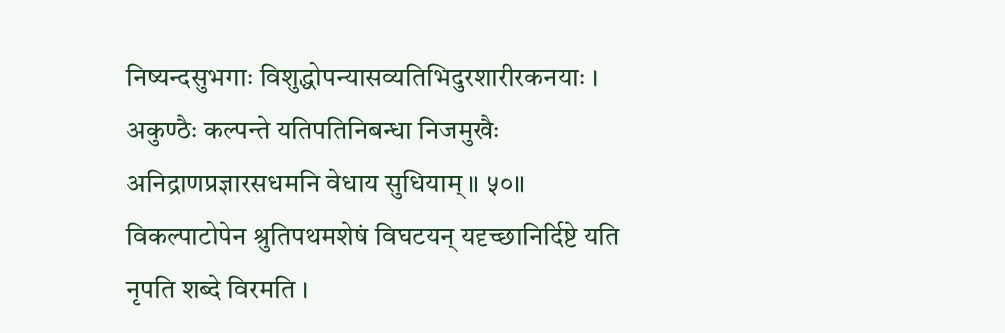निष्यन्दसुभगाः विशुद्धोपन्यासव्यतिभिदुरशारीरकनयाः । अकुण्ठैः कल्पन्ते यतिपतिनिबन्धा निजमुखैः अनिद्राणप्रज्ञारसधमनि वेधाय सुधियाम् ॥ ५०॥ विकल्पाटोपेन श्रुतिपथमशेषं विघटयन् यदृच्छानिर्दिष्टे यति नृपति शब्दे विरमति ।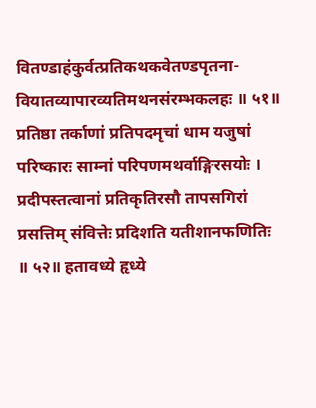वितण्डाहंकुर्वत्प्रतिकथकवेतण्डपृतना- वियातव्यापारव्यतिमथनसंरम्भकलहः ॥ ५१॥ प्रतिष्ठा तर्काणां प्रतिपदमृचां धाम यजुषां परिष्कारः साम्नां परिपणमथर्वाङ्गिरसयोः । प्रदीपस्तत्वानां प्रतिकृतिरसौ तापसगिरां प्रसत्तिम् संवित्तेः प्रदिशति यतीशानफणितिः ॥ ५२॥ हतावध्ये हृध्ये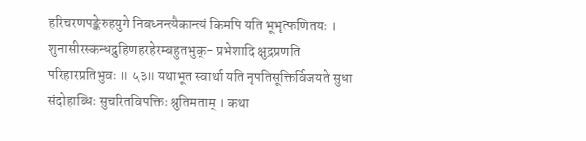हरिचरणपङ्केरुहयुगे निबध्नन्त्यैकान्त्यं किमपि यति भूभृत्फणितयः । शुनासीरस्कन्धद्रुहिणहरहेरम्बहुतभुक्- प्रभेशादि क्षुद्रप्रणति परिहारप्रतिभुवः ॥ ५३॥ यथाभूत स्वार्था यति नृपतिसूक्तिर्विजयते सुधा संदोहाब्धिः सुचरितविपक्तिः श्रुतिमताम् । कथा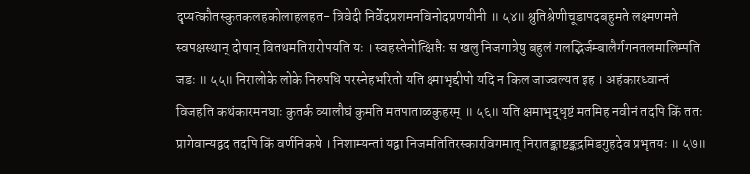दृप्यत्कौतस्कुतकलहकोलाहलहत- त्रिवेदी निर्वेदप्रशमनविनोदप्रणयीनी ॥ ५४॥ श्रुतिश्रेणीचूडापदबहुमते लक्ष्मणमते स्वपक्षस्थान् दोषान् वितथमतिरारोपयति यः । स्वहस्तेनोत्क्षिप्तैः स खलु निजगात्रेषु बहुलं गलद्भिर्जम्बालैर्गगनतलमालिम्पति जडः ॥ ५५॥ निरालोके लोके निरुपधि परस्नेहभरितो यति क्ष्माभृद्दीपो यदि न किल जाज्वल्यत इह । अहंकारध्वान्तं विजहति कथंकारमनघाः कुतर्क व्यालौघं कुमति मतपाताळकुहरम् ॥ ५६॥ यति क्षमाभृद्धृष्टं मतमिह नवीनं तदपि किं ततः प्रागेवान्यद्वद तदपि किं वर्णनिकषे । निशाम्यन्तां यद्वा निजमतितिरस्कारविगमात् निरातङ्काष्टङ्कद्रमिडगुहदेव प्रभृतयः ॥ ५७॥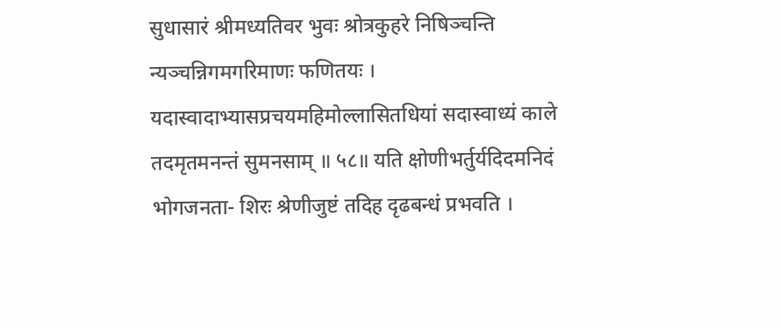सुधासारं श्रीमध्यतिवर भुवः श्रोत्रकुहरे निषिञ्चन्ति न्यञ्चन्निगमगरिमाणः फणितयः । यदास्वादाभ्यासप्रचयमहिमोल्लासितधियां सदास्वाध्यं काले तदमृतमनन्तं सुमनसाम् ॥ ५८॥ यति क्षोणीभर्तुर्यदिदमनिदं भोगजनता- शिरः श्रेणीजुष्टं तदिह दृढबन्धं प्रभवति ।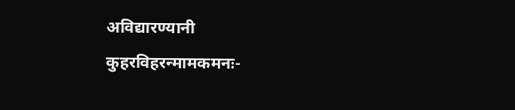अविद्यारण्यानी कुहरविहरन्मामकमनः-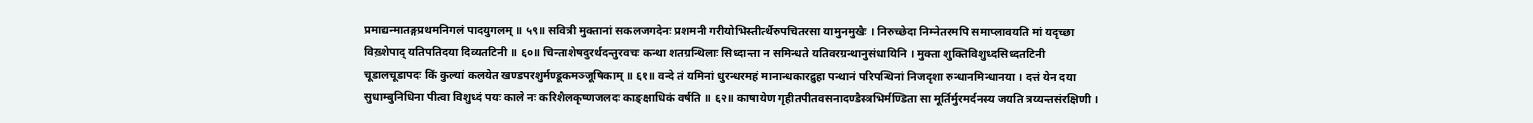प्रमाद्यन्मातङ्गप्रथमनिगलं पादयुगलम् ॥ ५९॥ सवित्री मुक्तानां सकलजगदेनः प्रशमनी गरीयोभिस्तीर्त्थैरुपचितरसा यामुनमुखैः । निरुच्छेदा निम्नेतरमपि समाप्लावयति मां यदृच्छा विख़्शेपाद् यतिपतिदया दिव्यतटिनी ॥ ६०॥ चिन्ताशेषदुरर्थदन्तुरवचः कन्था शतग्रन्थिलाः सिध्दान्ता न समिन्धते यतिवरग्रन्थानुसंधायिनि । मुक्ता शुक्तिविशुध्दसिध्दतटिनी चूडालचूडापदः किं कुल्यां कलयेत खण्डपरशुर्मण्डूकमञ्जूषिकाम् ॥ ६१॥ वन्दे तं यमिनां धुरन्धरमहं मानान्धकारद्रुहा पन्थानं परिपन्थिनां निजदृशा रुन्धानमिन्धानया । दत्तं येन दया सुधाम्बुनिधिना पीत्वा विशुध्दं पयः काले नः करिशैलकृष्णजलदः काङ्क्षाधिकं वर्षति ॥ ६२॥ काषायेण गृहीतपीतवसनादण्डैस्त्रभिर्मण्डिता सा मूर्तिर्मुरमर्दनस्य जयति त्रय्यन्तसंरक्षिणी ।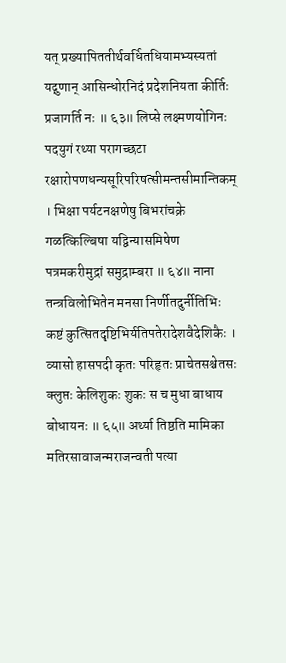यत् प्रख्यापिततीर्थवर्धितधियामभ्यस्यतां यद्गुणान् आसिन्धोरनिदं प्रदेशनियता कीर्तिः प्रजागर्ति नः ॥ ६३॥ लिप्से लक्ष्मणयोगिनः पदयुगं रथ्या परागच्छटा रक्षारोपणधन्यसूरिपरिषत्सीमन्तसीमान्तिकम् । भिक्षा पर्यटनक्षणेषु बिभरांचक्रे गळत्किल्बिषा यद्विन्यासमिषेण पत्रमकरीमुद्रां समुद्राम्बरा ॥ ६४॥ नाना तन्त्रविलोभितेन मनसा निर्णीतदुर्नीतिभिः कष्टं कुत्सितदृष्टिभिर्यतिपतेरादेशवैदेशिकैः । व्यासो हासपदी कृतः परिहृतः प्राचेतसश्चेतसः क्लुप्तः केलिशुकः शुकः स च मुधा बाधाय बोधायनः ॥ ६५॥ अर्थ्या तिष्ठति मामिका मतिरसावाजन्मराजन्वती पत्या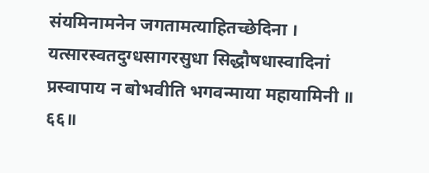संयमिनामनेन जगतामत्याहितच्छेदिना । यत्सारस्वतदुग्धसागरसुधा सिद्धौषधास्वादिनां प्रस्वापाय न बोभवीति भगवन्माया महायामिनी ॥ ६६॥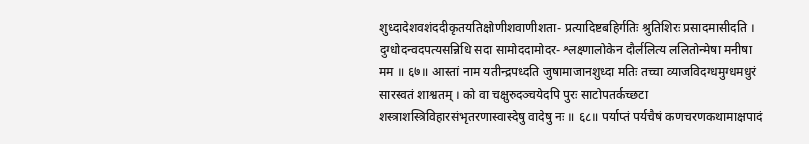शुध्दादेशवशंददीकृतयतिक्षोणीशवाणीशता- प्रत्यादिष्टबहिर्गतिः श्रुतिशिरः प्रसादमासीदति । दुग्धोदन्वदपत्यसन्निधि सदा सामोददामोदर- श्लक्ष्णालोकेन दौर्ललित्य ललितोन्मेषा मनीषा मम ॥ ६७॥ आस्तां नाम यतीन्द्रपध्दति जुषामाजानशुध्दा मतिः तच्चा व्याजविदग्धमुग्धमधुरं सारस्वतं शाश्वतम् । को वा चक्षुरुदञ्चयेदपि पुरः साटोपतर्कच्छटा शस्त्राशस्त्रिविहारसंभृतरणास्वास्देषु वादेषु नः ॥ ६८॥ पर्याप्तं पर्यचैषं कणचरणकथामाक्षपादं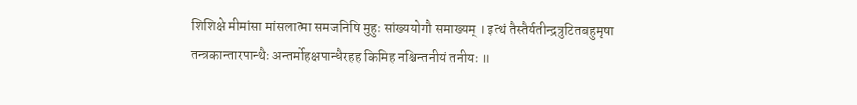शिशिक्षे मीमांसा मांसलात्मा समजनिषि मुहुः सांख्ययोगौ समाख्यम् । इत्थं तैस्तैर्यतीन्द्रत्रुटितबहुमृषा तन्त्रकान्तारपान्थैः अन्तर्मोहक्षपान्धैरहह किमिह नश्चिन्तनीयं तनीयः ॥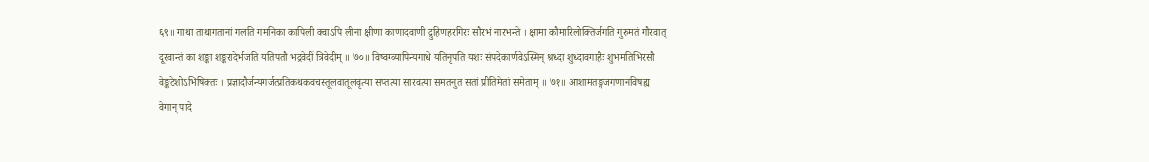६९॥ गाथा ताथागतानां गलति गमनिका कापिली क्वाऽपि लीना क्षीणा काणादवाणी द्रुहिणहरगिरः सौरभं नारभन्ते । क्षामा कौमारिलोक्तिर्जगति गुरुमतं गौरवात् दूरवान्तं का शङ्का शङ्करादेर्भजति यतिपतौ भद्रवेदीं त्रिवेदीम् ॥ ७०॥ विष्वग्व्यापिन्यगाधे यतिनृपति यशः संपदेकार्णवेऽस्मिन् श्रध्दा शुध्दावगाहैः शुभमतिभिरसौ वेङ्कटेशोऽभिषिक्तः । प्रज्ञादौर्जन्यगर्जत्प्रतिकथकवचस्तूलवातूलवृत्या सप्तत्या सारवत्या समतनुत सतां प्रीतिमेतां समेताम् ॥ ७१॥ आशामतङ्गजगणानविषह्य वेगान् पादे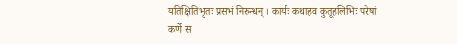यतिक्षितिभृतः प्रसभं निरुन्धन् । कार्यः कथाहव कुतूहलिभिः परेषां कर्णे स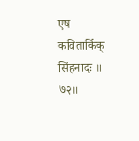एष कवितार्किक् सिंहनादः ॥ ७२॥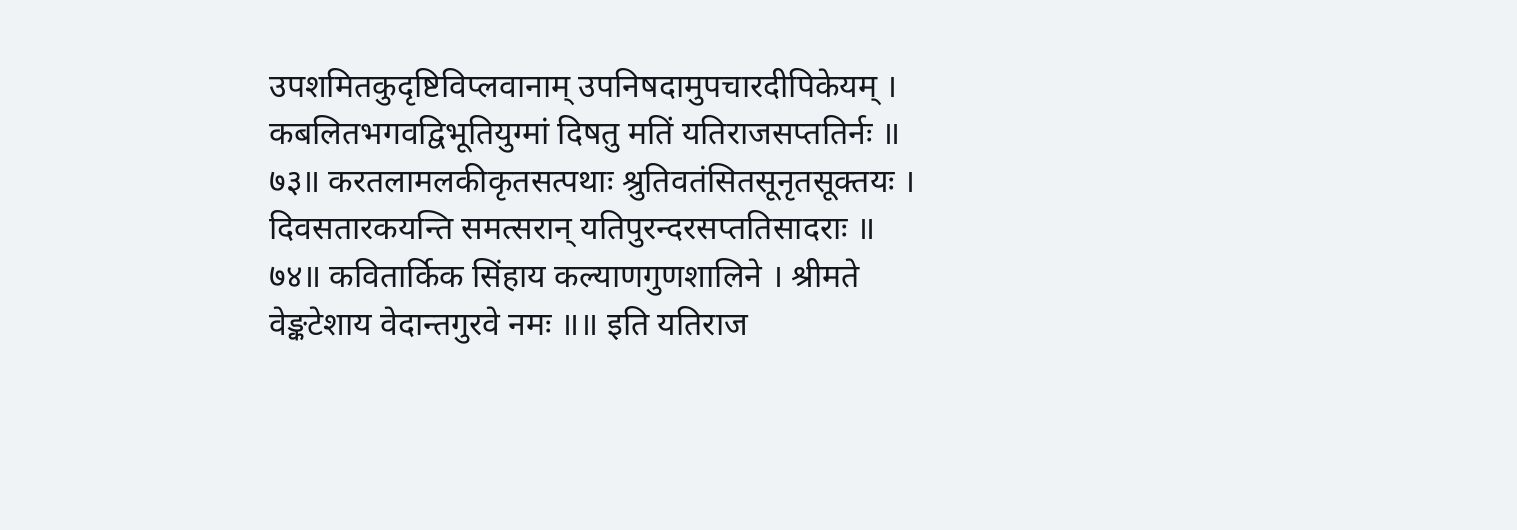उपशमितकुदृष्टिविप्लवानाम् उपनिषदामुपचारदीपिकेयम् । कबलितभगवद्विभूतियुग्मां दिषतु मतिं यतिराजसप्ततिर्नः ॥ ७३॥ करतलामलकीकृतसत्पथाः श्रुतिवतंसितसूनृतसूक्तयः । दिवसतारकयन्ति समत्सरान् यतिपुरन्दरसप्ततिसादराः ॥ ७४॥ कवितार्किक सिंहाय कल्याणगुणशालिने । श्रीमते वेङ्कटेशाय वेदान्तगुरवे नमः ॥॥ इति यतिराज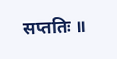सप्ततिः ॥